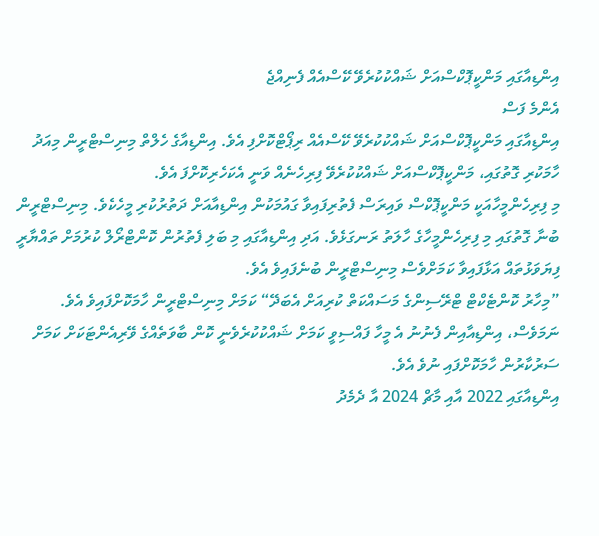އިންޑިއާގައި މަންކީޕޮކްސްއަށް ޝައްކުކުރެވޭ ކޭސްއެއް ފެނިއްޖެ
އެންމެ ފަސް
އިންޑިއާގައި މަންކީޕޮކްސްއަށް ޝައްކުކުރެވޭ ކޭސްއެއް ރިޕޯޓްކޮށްފި އެވެ. އިންޑިއާގެ ހެލްތް މިނިސްޓްރީން މިއަދު ހާމަކުރި ގޮތުގައި، މަންކީޕޮކްސްއަށް ޝައްކުކުރެވޭ ފިރިހެނެއް ވަނީ އެކަހެރިކޮށްފަ އެވެ.
މި ފިރިހެންމީހާއަކީ މަންކީޕޮކްސް ވައިރަސް ފެތުރިފައިވާ ގައުމަކުން އިންޑިއާއަށް ދަތުރުކުރި މީހެކެވެ. މިނިސްޓްރީން ބުނާ ގޮތުގައި މި ފިރިހެންމީހާގެ ހާލަތު ރަނގަޅެވެ. އަދި އިންޑިއާގައި މި ބަލި ފެތުރުން ކޮންޓްރޯލް ކުރުމަށް ތައްޔާރީ ފިޔަވަޅުތައް އަޅާފައިވާ ކަމަށްވެސް މިނިސްޓްރީން ބުނެފައިވެ އެވެ.
”މިހާރު ކޮންޓެކްޓް ޓްރޭސިންގެ މަސައްކަތް ކުރިއަށް އެބަދޭ“ ކަމަށް މިނިސްޓްރީން ހާމަކޮށްފައިވެ އެވެ. ނަމަވެސް، އިންޑިއާއިން ފެނުނު އެ މީހާ ފައްސިވީ ކަމަށް ޝައްކުކުރެވެނީ ކޮން ބާވަތެއްގެ ވޭރިއެންޓަކަށް ކަމަށް ސަރުކާރުން ހާމަކޮށްފައި ނުވެ އެވެ.
އިންޑިއާގައި 2022 އާއި މާޗް 2024 އާ ދެމެދު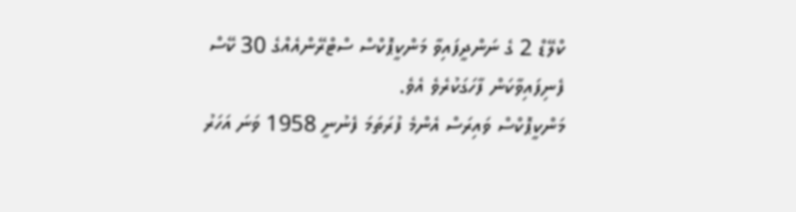ކްލޭޑް 2 ގެ ނަންދީފައިވާ މަންކީޕޮކްސް ސްޓްރޭންއެއްގެ 30 ކޭސް ފެނިފައިވާކަން ފާހަގަކުރެވެ އެވެ.
މަންކީޕޮކްސް ވައިރަސް އެންމެ ފުރަތަމަ ފެނުނީ 1958 ވަނަ އަހަރު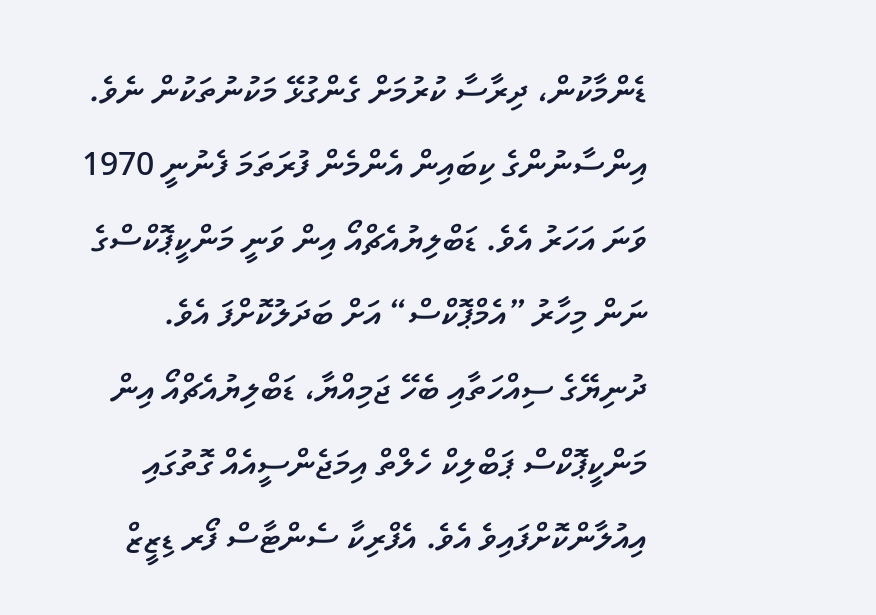ޑެންމާކުން، ދިރާސާ ކުރުމަށް ގެންގުޅޭ މަކުނުތަކުން ނެވެ. އިންސާނުންގެ ކިބައިން އެންމެން ފުރަތަމަ ފެނުނީ 1970 ވަނަ އަހަރު އެވެ. ޑަބްލިޔުއެޗްއޯ އިން ވަނީ މަންކީޕޮކްސްގެ ނަން މިހާރު ”އެމްޕޮކްސް“ އަށް ބަދަލުކޮށްފަ އެވެ.
ދުނިޔޭގެ ސިއްހަތާއި ބެހޭ ޖަމިއްޔާ، ޑަބްލިޔުއެޗްއޯ އިން މަންކީޕޮކްސް ޕަބްލިކް ހެލްތް އިމަޖެންސީއެއް ގޮތުގައި އިއުލާންކޮށްފައިވެ އެވެ. އެފްރިކާ ސެންޓާސް ފޯރ ޑިޒީޒް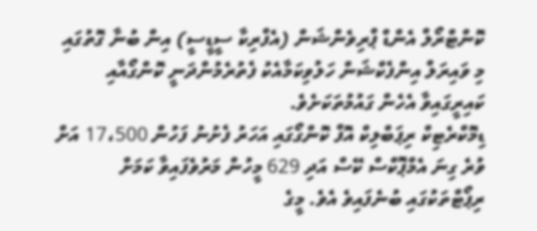ކޮންޓްރޯލް އެންޑް ޕްރިވެންޝަން (އެފްރިކާ ސީޑީސީ) އިން ބުނާ ގޮތުގައި މި ވައިރަލް އިންފެކްޝަން ހަލުވިކަމާއެކު ފެތުރެމުންދަނީ ކޮންގޯއާއި ކައިރީގައިވާ އެހެން ގައުމުތަކަށެވެ.
ޑިމޮކްރެޓިކް ރިޕަބްލިކް އޮފް ކޮންގޯގައި އަހަރު ފެށުނު ފަހުން 17،500 އަށް ވުރެ ގިނަ އެމްޕޮކްސް ކޭސް އަދި 629 މީހުން މަރުވެފައިވާ ކަމަށް ރިޕޯޓްތަކުގައި ބުނެފައިވެ އެވެ. މީގެ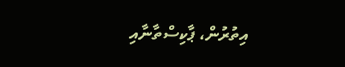އިތުރުން، ޕާކިސްތާނާއި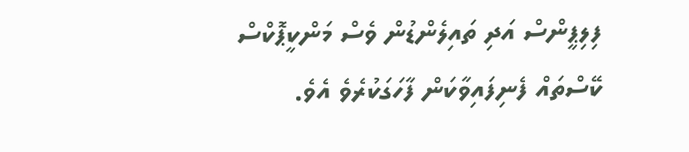ފިލިޕީންސް އަދި ތައިލެންޑުން ވެސް މަންކީޕޮކްސް ކޭސްތައް ފެނިފައިވާކަން ފާހަގަކުރެވެ އެވެ.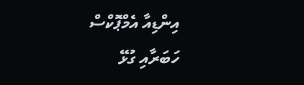އިންޑިއާ އެމްޕޮކްސް
ހަބަރާއި ގުޅޭ